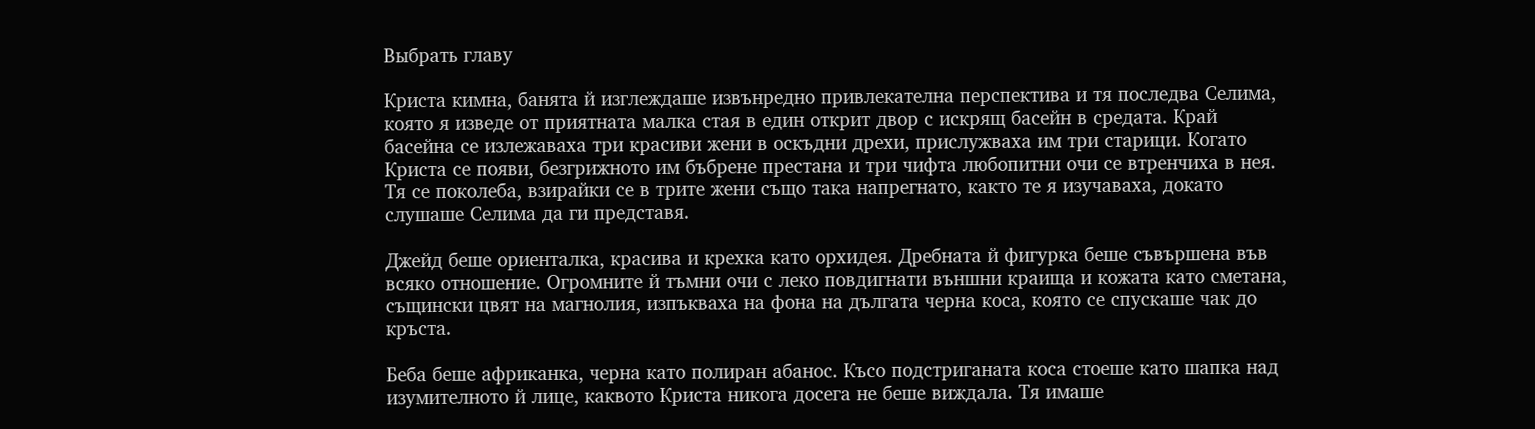Выбрать главу

Криста кимна, банята й изглеждаше извънредно привлекателна перспектива и тя последва Селима, която я изведе от приятната малка стая в един открит двор с искрящ басейн в средата. Край басейна се излежаваха три красиви жени в оскъдни дрехи, прислужваха им три старици. Когато Криста се появи, безгрижното им бъбрене престана и три чифта любопитни очи се втренчиха в нея. Тя се поколеба, взирайки се в трите жени също така напрегнато, както те я изучаваха, докато слушаше Селима да ги представя.

Джейд беше ориенталка, красива и крехка като орхидея. Дребната й фигурка беше съвършена във всяко отношение. Огромните й тъмни очи с леко повдигнати външни краища и кожата като сметана, същински цвят на магнолия, изпъкваха на фона на дългата черна коса, която се спускаше чак до кръста.

Беба беше африканка, черна като полиран абанос. Късо подстриганата коса стоеше като шапка над изумителното й лице, каквото Криста никога досега не беше виждала. Тя имаше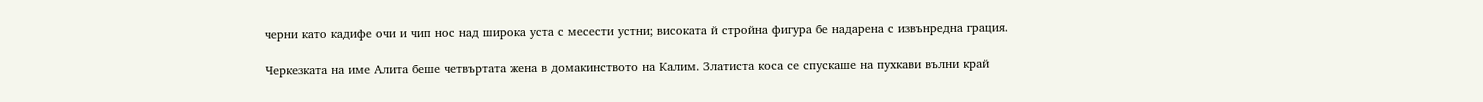черни като кадифе очи и чип нос над широка уста с месести устни; високата й стройна фигура бе надарена с извънредна грация.

Черкезката на име Алита беше четвъртата жена в домакинството на Калим. Златиста коса се спускаше на пухкави вълни край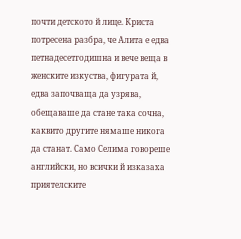почти детското й лице. Криста потресена разбра, че Алита е едва петнадесетгодишна и вече веща в женските изкуства, фигурата й, едва започваща да узрява, обещаваше да стане така сочна, каквито другите нямаше никога да станат. Само Селима говореше английски, но всички й изказаха приятелските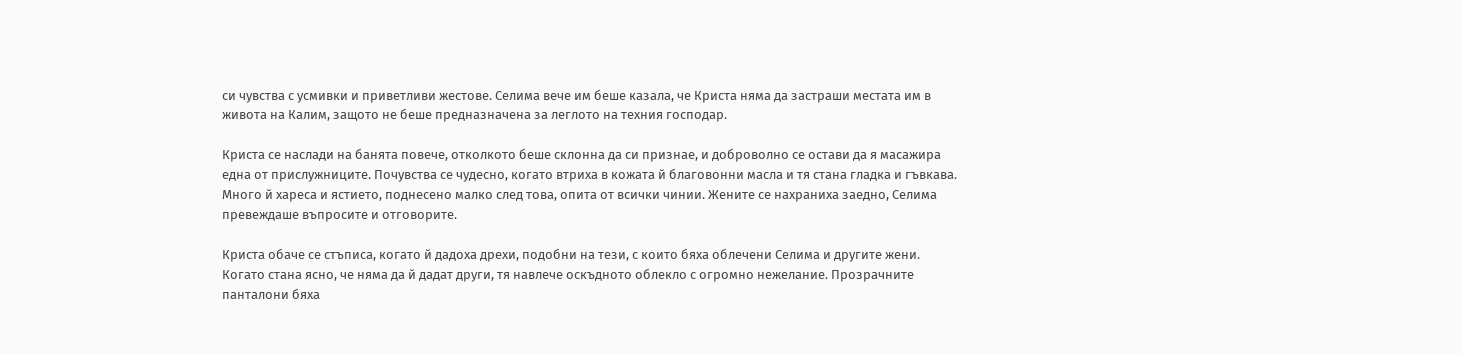си чувства с усмивки и приветливи жестове. Селима вече им беше казала, че Криста няма да застраши местата им в живота на Калим, защото не беше предназначена за леглото на техния господар.

Криста се наслади на банята повече, отколкото беше склонна да си признае, и доброволно се остави да я масажира една от прислужниците. Почувства се чудесно, когато втриха в кожата й благовонни масла и тя стана гладка и гъвкава. Много й хареса и ястието, поднесено малко след това, опита от всички чинии. Жените се нахраниха заедно, Селима превеждаше въпросите и отговорите.

Криста обаче се стъписа, когато й дадоха дрехи, подобни на тези, с които бяха облечени Селима и другите жени. Когато стана ясно, че няма да й дадат други, тя навлече оскъдното облекло с огромно нежелание. Прозрачните панталони бяха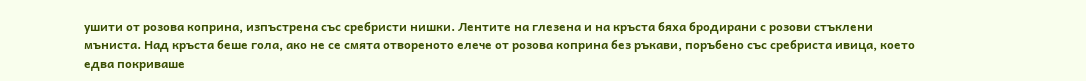ушити от розова коприна, изпъстрена със сребристи нишки. Лентите на глезена и на кръста бяха бродирани с розови стъклени мъниста. Над кръста беше гола, ако не се смята отвореното елече от розова коприна без ръкави, поръбено със сребриста ивица, което едва покриваше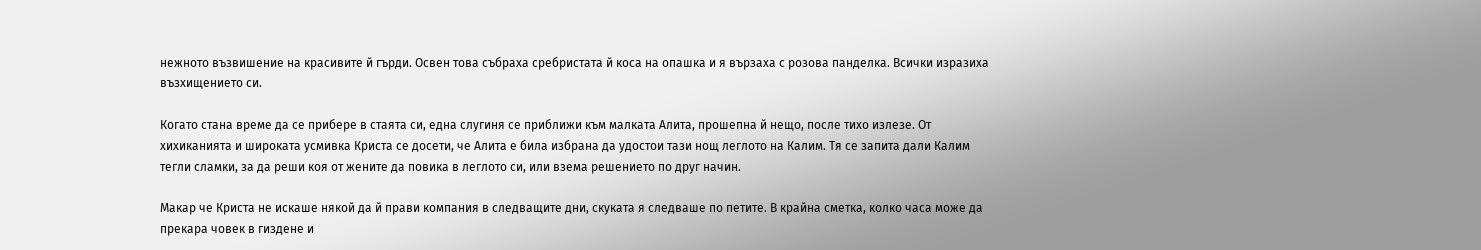нежното възвишение на красивите й гърди. Освен това събраха сребристата й коса на опашка и я вързаха с розова панделка. Всички изразиха възхищението си.

Когато стана време да се прибере в стаята си, една слугиня се приближи към малката Алита, прошепна й нещо, после тихо излезе. От хихиканията и широката усмивка Криста се досети, че Алита е била избрана да удостои тази нощ леглото на Калим. Тя се запита дали Калим тегли сламки, за да реши коя от жените да повика в леглото си, или взема решението по друг начин.

Макар че Криста не искаше някой да й прави компания в следващите дни, скуката я следваше по петите. В крайна сметка, колко часа може да прекара човек в гиздене и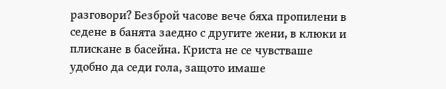разговори? Безброй часове вече бяха пропилени в седене в банята заедно с другите жени, в клюки и плискане в басейна. Криста не се чувстваше удобно да седи гола, защото имаше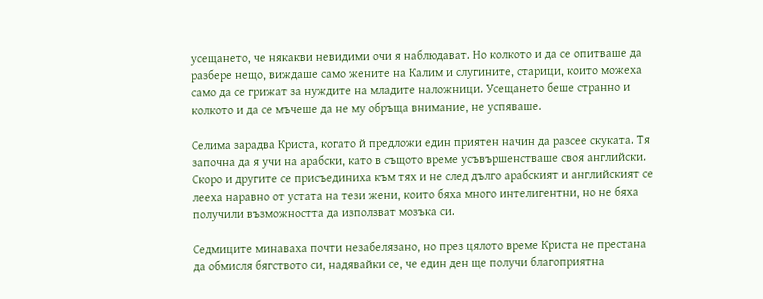усещането, че някакви невидими очи я наблюдават. Но колкото и да се опитваше да разбере нещо, виждаше само жените на Калим и слугините, старици, които можеха само да се грижат за нуждите на младите наложници. Усещането беше странно и колкото и да се мъчеше да не му обръща внимание, не успяваше.

Селима зарадва Криста, когато й предложи един приятен начин да разсее скуката. Тя започна да я учи на арабски, като в същото време усъвършенстваше своя английски. Скоро и другите се присъединиха към тях и не след дълго арабският и английският се лееха наравно от устата на тези жени, които бяха много интелигентни, но не бяха получили възможността да използват мозъка си.

Седмиците минаваха почти незабелязано, но през цялото време Криста не престана да обмисля бягството си, надявайки се, че един ден ще получи благоприятна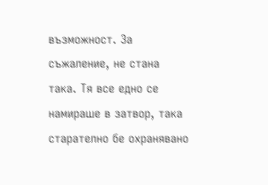възможност. За съжаление, не стана така. Тя все едно се намираше в затвор, така старателно бе охранявано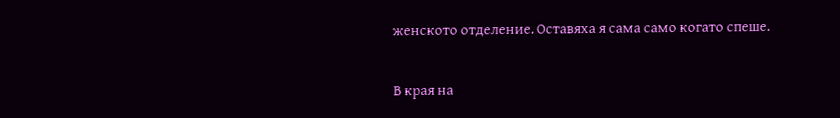женското отделение. Оставяха я сама само когато спеше.

В края на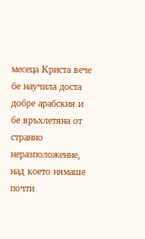месеца Криста вече бе научила доста добре арабския и бе връхлетяна от странно неразположение, над което нямаше почти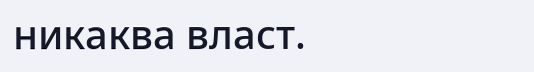никаква власт.